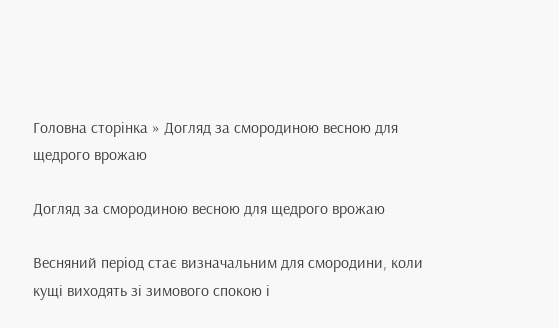Головна сторінка » Догляд за смородиною весною для щедрого врожаю

Догляд за смородиною весною для щедрого врожаю

Весняний період стає визначальним для смородини, коли кущі виходять зі зимового спокою і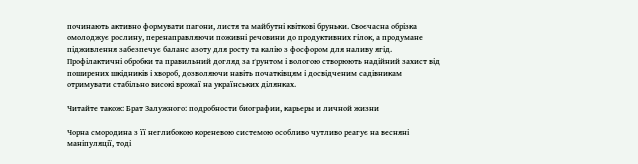починають активно формувати пагони, листя та майбутні квіткові бруньки. Своєчасна обрізка омолоджує рослину, перенаправляючи поживні речовини до продуктивних гілок, а продумане підживлення забезпечує баланс азоту для росту та калію з фосфором для наливу ягід. Профілактичні обробки та правильний догляд за ґрунтом і вологою створюють надійний захист від поширених шкідників і хвороб, дозволяючи навіть початківцям і досвідченим садівникам отримувати стабільно високі врожаї на українських ділянках.

Читайте також: Брат Залужного: подробности биографии, карьеры и личной жизни

Чорна смородина з її неглибокою кореневою системою особливо чутливо реагує на весняні маніпуляції, тоді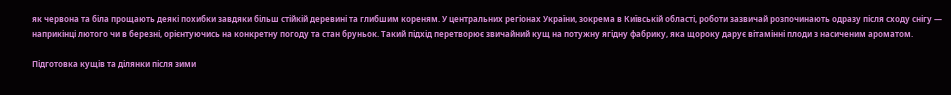як червона та біла прощають деякі похибки завдяки більш стійкій деревині та глибшим кореням. У центральних регіонах України, зокрема в Київській області, роботи зазвичай розпочинають одразу після сходу снігу — наприкінці лютого чи в березні, орієнтуючись на конкретну погоду та стан бруньок. Такий підхід перетворює звичайний кущ на потужну ягідну фабрику, яка щороку дарує вітамінні плоди з насиченим ароматом.

Підготовка кущів та ділянки після зими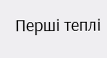Перші теплі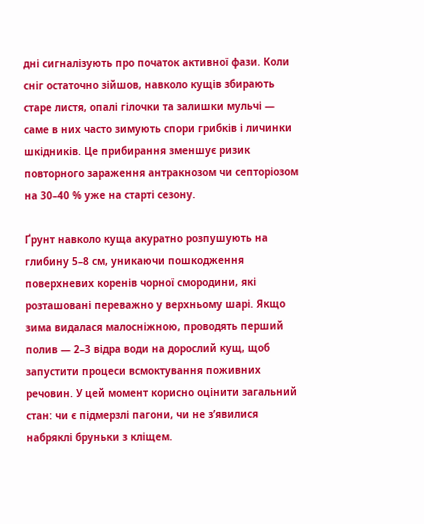дні сигналізують про початок активної фази. Коли сніг остаточно зійшов, навколо кущів збирають старе листя, опалі гілочки та залишки мульчі — саме в них часто зимують спори грибків і личинки шкідників. Це прибирання зменшує ризик повторного зараження антракнозом чи септоріозом на 30–40 % уже на старті сезону.

Ґрунт навколо куща акуратно розпушують на глибину 5–8 см, уникаючи пошкодження поверхневих коренів чорної смородини, які розташовані переважно у верхньому шарі. Якщо зима видалася малосніжною, проводять перший полив — 2–3 відра води на дорослий кущ, щоб запустити процеси всмоктування поживних речовин. У цей момент корисно оцінити загальний стан: чи є підмерзлі пагони, чи не з’явилися набряклі бруньки з кліщем.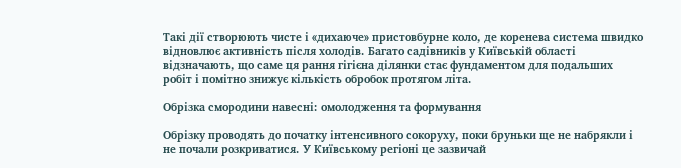Такі дії створюють чисте і «дихаюче» пристовбурне коло, де коренева система швидко відновлює активність після холодів. Багато садівників у Київській області відзначають, що саме ця рання гігієна ділянки стає фундаментом для подальших робіт і помітно знижує кількість обробок протягом літа.

Обрізка смородини навесні: омолодження та формування

Обрізку проводять до початку інтенсивного сокоруху, поки бруньки ще не набрякли і не почали розкриватися. У Київському регіоні це зазвичай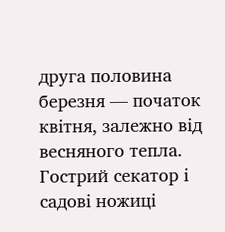друга половина березня — початок квітня, залежно від весняного тепла. Гострий секатор і садові ножиці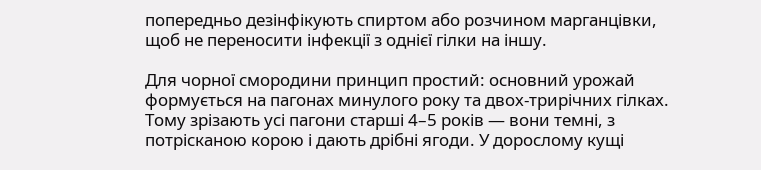попередньо дезінфікують спиртом або розчином марганцівки, щоб не переносити інфекції з однієї гілки на іншу.

Для чорної смородини принцип простий: основний урожай формується на пагонах минулого року та двох-трирічних гілках. Тому зрізають усі пагони старші 4–5 років — вони темні, з потрісканою корою і дають дрібні ягоди. У дорослому кущі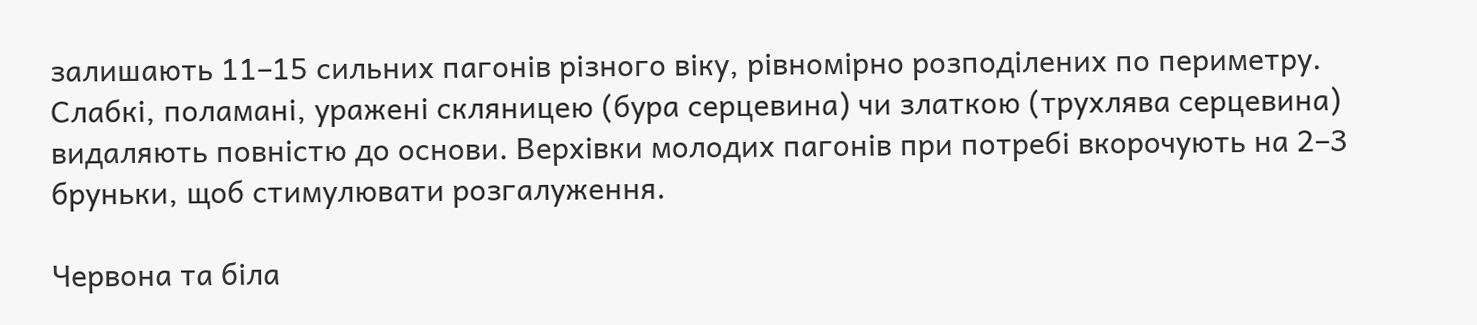залишають 11–15 сильних пагонів різного віку, рівномірно розподілених по периметру. Слабкі, поламані, уражені скляницею (бура серцевина) чи златкою (трухлява серцевина) видаляють повністю до основи. Верхівки молодих пагонів при потребі вкорочують на 2–3 бруньки, щоб стимулювати розгалуження.

Червона та біла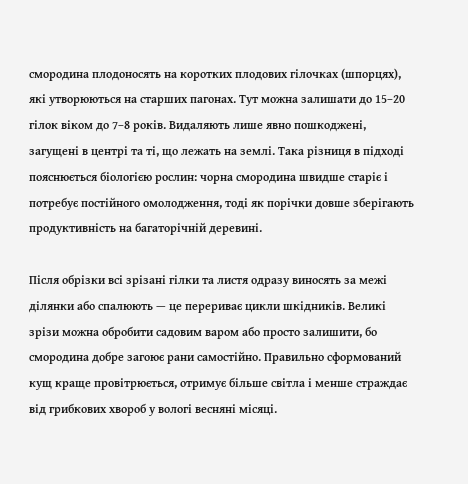смородина плодоносять на коротких плодових гілочках (шпорцях), які утворюються на старших пагонах. Тут можна залишати до 15–20 гілок віком до 7–8 років. Видаляють лише явно пошкоджені, загущені в центрі та ті, що лежать на землі. Така різниця в підході пояснюється біологією рослин: чорна смородина швидше старіє і потребує постійного омолодження, тоді як порічки довше зберігають продуктивність на багаторічній деревині.

Після обрізки всі зрізані гілки та листя одразу виносять за межі ділянки або спалюють — це перериває цикли шкідників. Великі зрізи можна обробити садовим варом або просто залишити, бо смородина добре загоює рани самостійно. Правильно сформований кущ краще провітрюється, отримує більше світла і менше страждає від грибкових хвороб у вологі весняні місяці.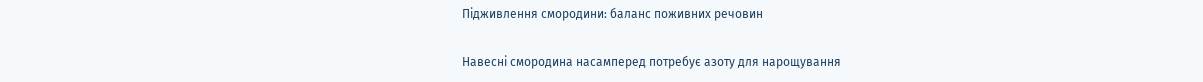Підживлення смородини: баланс поживних речовин

Навесні смородина насамперед потребує азоту для нарощування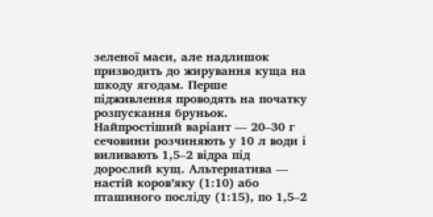зеленої маси, але надлишок призводить до жирування куща на шкоду ягодам. Перше підживлення проводять на початку розпускання бруньок. Найпростіший варіант — 20–30 г сечовини розчиняють у 10 л води і виливають 1,5–2 відра під дорослий кущ. Альтернатива — настій коров’яку (1:10) або пташиного посліду (1:15), по 1,5–2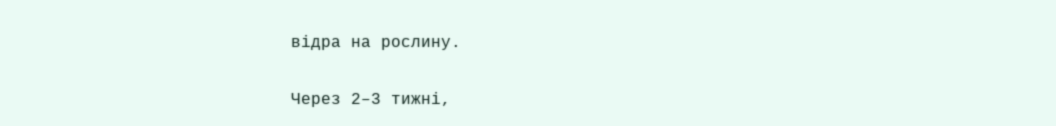відра на рослину.

Через 2–3 тижні,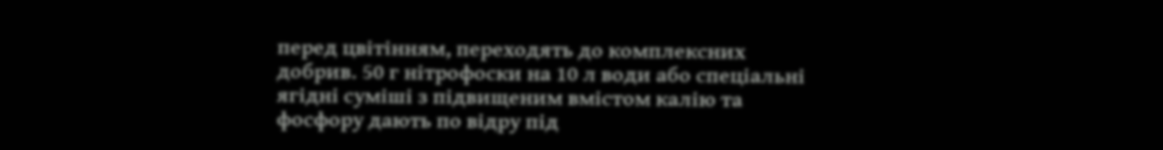перед цвітінням, переходять до комплексних добрив. 50 г нітрофоски на 10 л води або спеціальні ягідні суміші з підвищеним вмістом калію та фосфору дають по відру під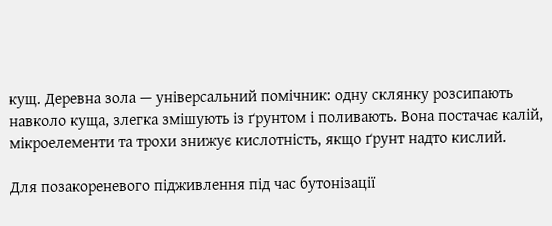кущ. Деревна зола — універсальний помічник: одну склянку розсипають навколо куща, злегка змішують із ґрунтом і поливають. Вона постачає калій, мікроелементи та трохи знижує кислотність, якщо ґрунт надто кислий.

Для позакореневого підживлення під час бутонізації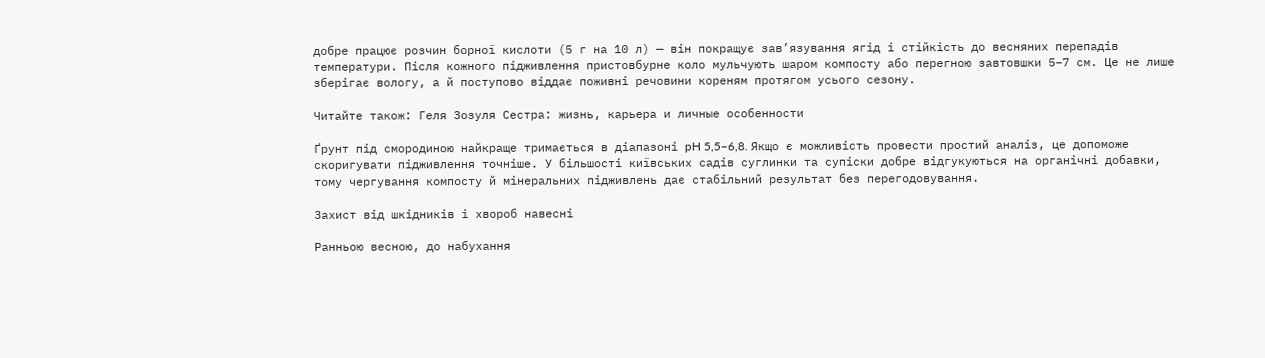добре працює розчин борної кислоти (5 г на 10 л) — він покращує зав’язування ягід і стійкість до весняних перепадів температури. Після кожного підживлення пристовбурне коло мульчують шаром компосту або перегною завтовшки 5–7 см. Це не лише зберігає вологу, а й поступово віддає поживні речовини кореням протягом усього сезону.

Читайте також: Геля Зозуля Сестра: жизнь, карьера и личные особенности

Ґрунт під смородиною найкраще тримається в діапазоні pH 5,5–6,8. Якщо є можливість провести простий аналіз, це допоможе скоригувати підживлення точніше. У більшості київських садів суглинки та супіски добре відгукуються на органічні добавки, тому чергування компосту й мінеральних підживлень дає стабільний результат без перегодовування.

Захист від шкідників і хвороб навесні

Ранньою весною, до набухання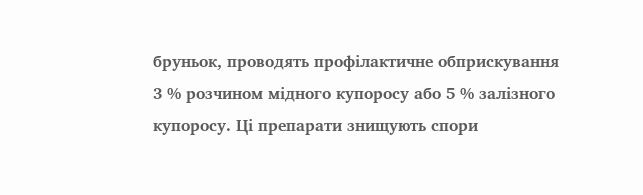бруньок, проводять профілактичне обприскування 3 % розчином мідного купоросу або 5 % залізного купоросу. Ці препарати знищують спори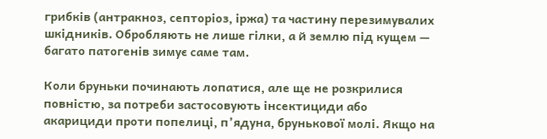грибків (антракноз, септоріоз, іржа) та частину перезимувалих шкідників. Обробляють не лише гілки, а й землю під кущем — багато патогенів зимує саме там.

Коли бруньки починають лопатися, але ще не розкрилися повністю, за потреби застосовують інсектициди або акарициди проти попелиці, п’ядуна, брунькової молі. Якщо на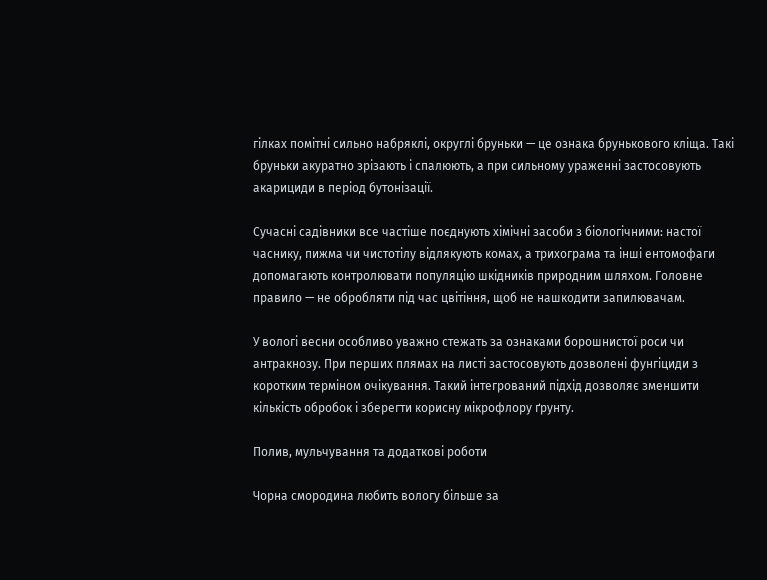гілках помітні сильно набряклі, округлі бруньки — це ознака брунькового кліща. Такі бруньки акуратно зрізають і спалюють, а при сильному ураженні застосовують акарициди в період бутонізації.

Сучасні садівники все частіше поєднують хімічні засоби з біологічними: настої часнику, пижма чи чистотілу відлякують комах, а трихограма та інші ентомофаги допомагають контролювати популяцію шкідників природним шляхом. Головне правило — не обробляти під час цвітіння, щоб не нашкодити запилювачам.

У вологі весни особливо уважно стежать за ознаками борошнистої роси чи антракнозу. При перших плямах на листі застосовують дозволені фунгіциди з коротким терміном очікування. Такий інтегрований підхід дозволяє зменшити кількість обробок і зберегти корисну мікрофлору ґрунту.

Полив, мульчування та додаткові роботи

Чорна смородина любить вологу більше за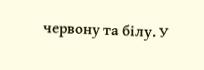червону та білу. У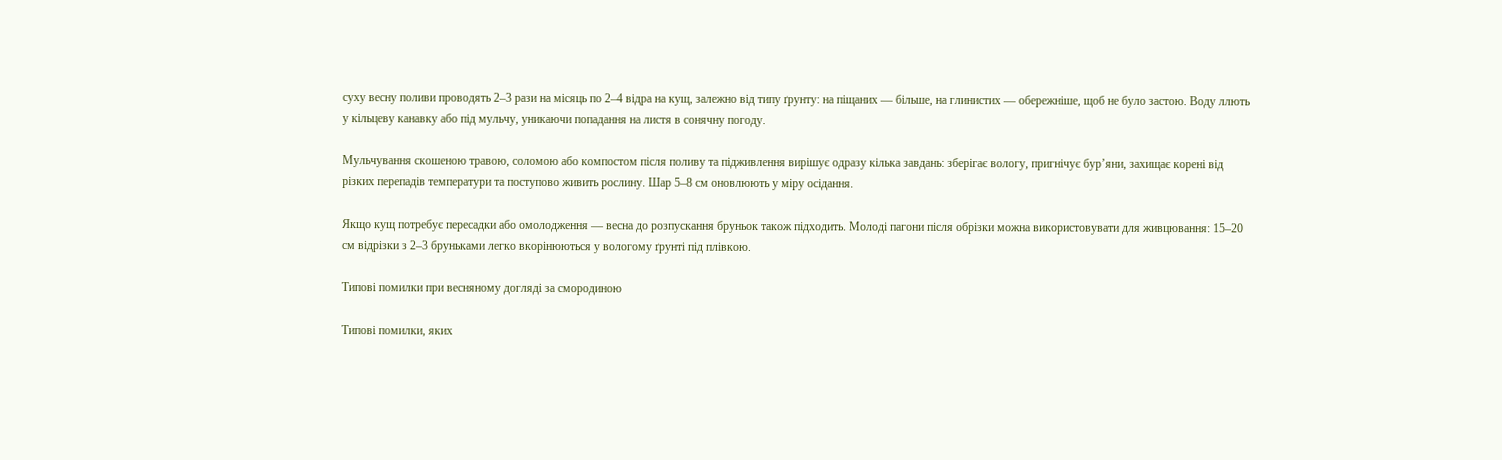суху весну поливи проводять 2–3 рази на місяць по 2–4 відра на кущ, залежно від типу ґрунту: на піщаних — більше, на глинистих — обережніше, щоб не було застою. Воду ллють у кільцеву канавку або під мульчу, уникаючи попадання на листя в сонячну погоду.

Мульчування скошеною травою, соломою або компостом після поливу та підживлення вирішує одразу кілька завдань: зберігає вологу, пригнічує бур’яни, захищає корені від різких перепадів температури та поступово живить рослину. Шар 5–8 см оновлюють у міру осідання.

Якщо кущ потребує пересадки або омолодження — весна до розпускання бруньок також підходить. Молоді пагони після обрізки можна використовувати для живцювання: 15–20 см відрізки з 2–3 бруньками легко вкорінюються у вологому ґрунті під плівкою.

Типові помилки при весняному догляді за смородиною

Типові помилки, яких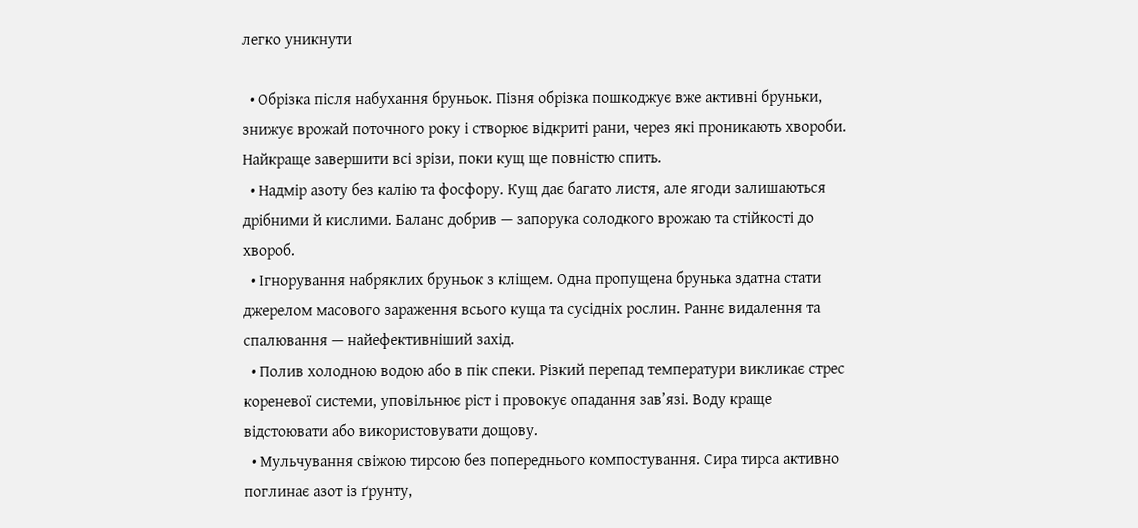легко уникнути

  • Обрізка після набухання бруньок. Пізня обрізка пошкоджує вже активні бруньки, знижує врожай поточного року і створює відкриті рани, через які проникають хвороби. Найкраще завершити всі зрізи, поки кущ ще повністю спить.
  • Надмір азоту без калію та фосфору. Кущ дає багато листя, але ягоди залишаються дрібними й кислими. Баланс добрив — запорука солодкого врожаю та стійкості до хвороб.
  • Ігнорування набряклих бруньок з кліщем. Одна пропущена брунька здатна стати джерелом масового зараження всього куща та сусідніх рослин. Раннє видалення та спалювання — найефективніший захід.
  • Полив холодною водою або в пік спеки. Різкий перепад температури викликає стрес кореневої системи, уповільнює ріст і провокує опадання зав’язі. Воду краще відстоювати або використовувати дощову.
  • Мульчування свіжою тирсою без попереднього компостування. Сира тирса активно поглинає азот із ґрунту,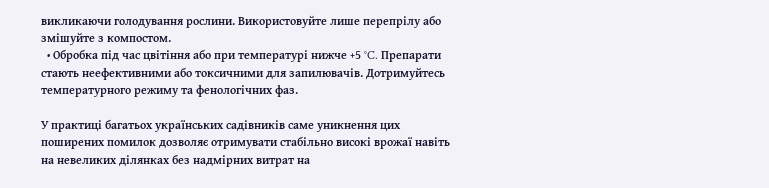викликаючи голодування рослини. Використовуйте лише перепрілу або змішуйте з компостом.
  • Обробка під час цвітіння або при температурі нижче +5 °C. Препарати стають неефективними або токсичними для запилювачів. Дотримуйтесь температурного режиму та фенологічних фаз.

У практиці багатьох українських садівників саме уникнення цих поширених помилок дозволяє отримувати стабільно високі врожаї навіть на невеликих ділянках без надмірних витрат на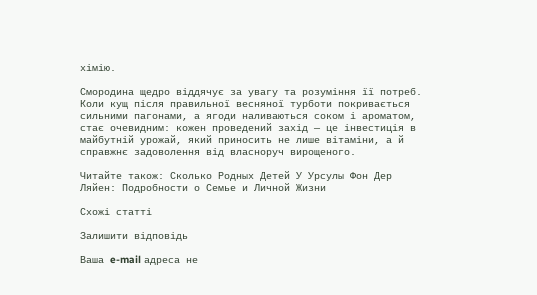хімію.

Смородина щедро віддячує за увагу та розуміння її потреб. Коли кущ після правильної весняної турботи покривається сильними пагонами, а ягоди наливаються соком і ароматом, стає очевидним: кожен проведений захід — це інвестиція в майбутній урожай, який приносить не лише вітаміни, а й справжнє задоволення від власноруч вирощеного.

Читайте також: Сколько Родных Детей У Урсулы Фон Дер Ляйен: Подробности о Семье и Личной Жизни

Схожі статті

Залишити відповідь

Ваша e-mail адреса не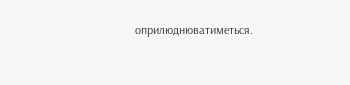оприлюднюватиметься.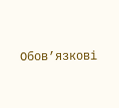Обов’язкові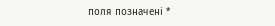поля позначені *